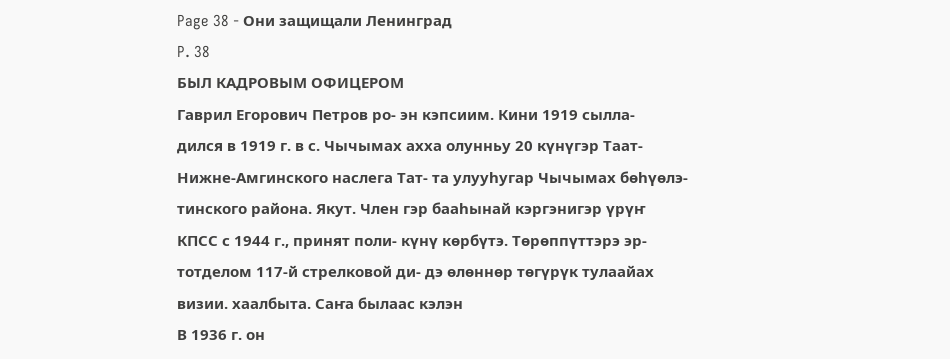Page 38 - Они защищали Ленинград
P. 38
БЫЛ КАДРОВЫМ ОФИЦЕРОМ
Гаврил Егорович Петров ро- эн кэпсиим. Кини 1919 сылла-
дился в 1919 г. в с. Чычымах ахха олунньу 20 күнүгэр Таат-
Нижне-Амгинского наслега Тат- та улууһугар Чычымах бөһүөлэ-
тинского района. Якут. Член гэр бааһынай кэргэнигэр үрүҥ
КПСС с 1944 г., принят поли- күнү көрбүтэ. Төрөппүттэрэ эр-
тотделом 117-й стрелковой ди- дэ өлөннөр төгүрүк тулаайах
визии. хаалбыта. Саҥа былаас кэлэн
В 1936 г. он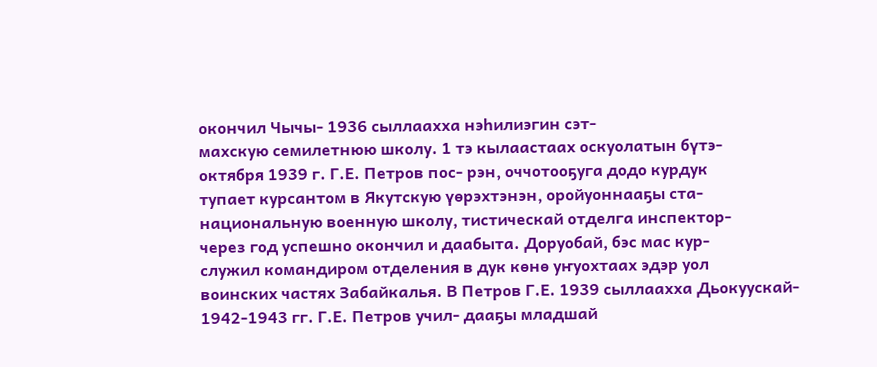окончил Чычы- 1936 сыллаахха нэһилиэгин сэт-
махскую семилетнюю школу. 1 тэ кылаастаах оскуолатын бүтэ-
октября 1939 г. Г.Е. Петров пос- рэн, оччотооҕуга додо курдук
тупает курсантом в Якутскую үөрэхтэнэн, оройуоннааҕы ста-
национальную военную школу, тистическай отделга инспектор-
через год успешно окончил и даабыта. Доруобай, бэс мас кур-
служил командиром отделения в дук көнө уҥуохтаах эдэр уол
воинских частях Забайкалья. В Петров Г.Е. 1939 сыллаахха Дьокуускай-
1942-1943 гг. Г.Е. Петров учил- дааҕы младшай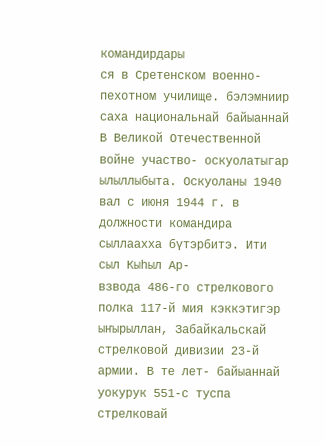командирдары
ся в Сретенском военно-пехотном училище. бэлэмниир саха национальнай байыаннай
В Великой Отечественной войне участво- оскуолатыгар ылыллыбыта. Оскуоланы 1940
вал с июня 1944 г. в должности командира сыллаахха бүтэрбитэ. Ити сыл Кыһыл Ар-
взвода 486-го стрелкового полка 117-й мия кэккэтигэр ыҥырыллан, Забайкальскай
стрелковой дивизии 23-й армии. В те лет- байыаннай уокурук 551-с туспа стрелковай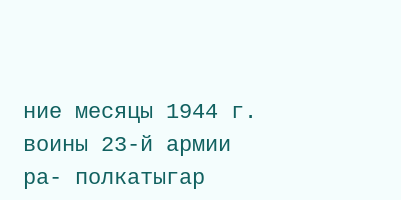ние месяцы 1944 г. воины 23-й армии ра- полкатыгар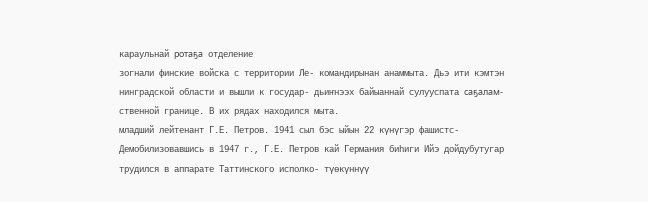караульнай ротаҕа отделение
зогнали финские войска с территории Ле- командирынан анаммыта. Дьэ ити кэмтэн
нинградской области и вышли к государ- дьиҥнээх байыаннай сулууспата саҕалам-
ственной границе. В их рядах находился мыта.
младший лейтенант Г.Е. Петров. 1941 сыл бэс ыйын 22 күнүгэр фашистс-
Демобилизовавшись в 1947 г., Г.Е. Петров кай Германия биһиги Ийэ дойдубутугар
трудился в аппарате Таттинского исполко- түөкүннүү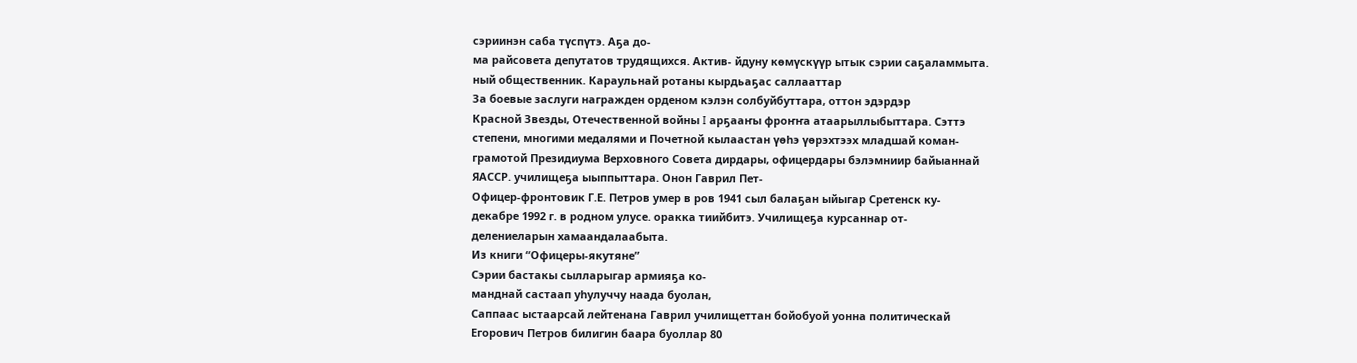сэриинэн саба түспүтэ. Аҕа до-
ма райсовета депутатов трудящихся. Актив- йдуну көмүскүүр ытык сэрии саҕаламмыта.
ный общественник. Караульнай ротаны кырдьаҕас саллааттар
За боевые заслуги награжден орденом кэлэн солбуйбуттара, оттон эдэрдэр
Красной Звезды, Отечественной войны I арҕааҥы фроҥҥа атаарыллыбыттара. Сэттэ
степени, многими медалями и Почетной кылаастан үөһэ үөрэхтээх младшай коман-
грамотой Президиума Верховного Совета дирдары, офицердары бэлэмниир байыаннай
ЯАССР. училищеҕа ыыппыттара. Онон Гаврил Пет-
Офицер-фронтовик Г.Е. Петров умер в ров 1941 сыл балаҕан ыйыгар Сретенск ку-
декабре 1992 г. в родном улусе. оракка тиийбитэ. Училищеҕа курсаннар от-
делениеларын хамаандалаабыта.
Из книги “Офицеры-якутяне”
Сэрии бастакы сылларыгар армияҕа ко-
манднай састаап уһулуччу наада буолан,
Саппаас ыстаарсай лейтенана Гаврил училищеттан бойобуой уонна политическай
Егорович Петров билигин баара буоллар 80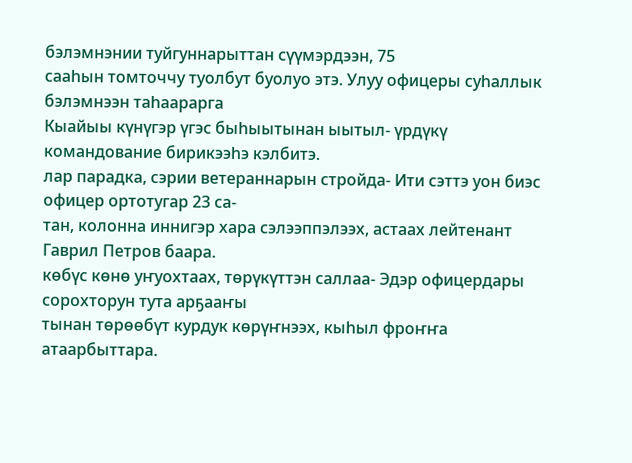бэлэмнэнии туйгуннарыттан сүүмэрдээн, 75
сааһын томточчу туолбут буолуо этэ. Улуу офицеры суһаллык бэлэмнээн таһаарарга
Кыайыы күнүгэр үгэс быһыытынан ыытыл- үрдүкү командование бирикээһэ кэлбитэ.
лар парадка, сэрии ветераннарын стройда- Ити сэттэ уон биэс офицер ортотугар 23 са-
тан, колонна иннигэр хара сэлээппэлээх, астаах лейтенант Гаврил Петров баара.
көбүс көнө уҥуохтаах, төрүкүттэн саллаа- Эдэр офицердары сорохторун тута арҕааҥы
тынан төрөөбүт курдук көрүҥнээх, кыһыл фроҥҥа атаарбыттара.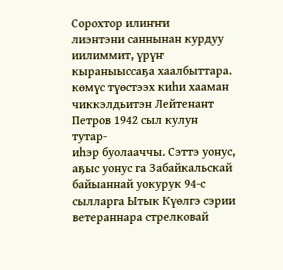Сорохтор илиҥҥи
лиэнтэни саннынан курдуу иилиммит, үрүҥ кыраныыссаҕа хаалбыттара.
көмүс түөстээх киһи хааман чиккэлдьитэн Лейтенант Петров 1942 сыл кулун тутар-
иһэр буолааччы. Сэттэ уонус, аҕыс уонус га Забайкальскай байыаннай уокурук 94-с
сылларга Ытык Күөлгэ сэрии ветераннара стрелковай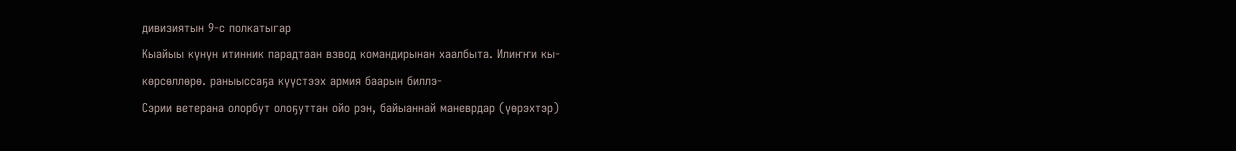дивизиятын 9-с полкатыгар
Кыайыы күнүн итинник парадтаан взвод командирынан хаалбыта. Илиҥҥи кы-
көрсөллөрө. раныыссаҕа күүстээх армия баарын биллэ-
Сэрии ветерана олорбут олоҕуттан ойо рэн, байыаннай маневрдар (үөрэхтэр)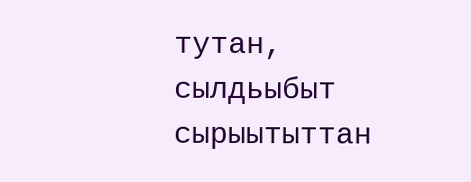тутан, сылдьыбыт сырыытыттан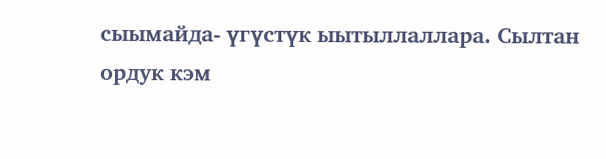сыымайда- үгүстүк ыытыллаллара. Сылтан ордук кэм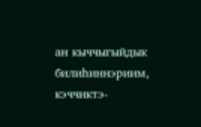ан кыччыгыйдык билиһиннэриим, кэччиктэ-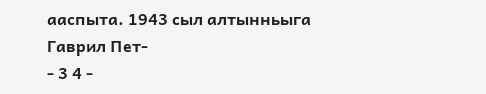ааспыта. 1943 сыл алтынньыга Гаврил Пет-
- 3 4 -